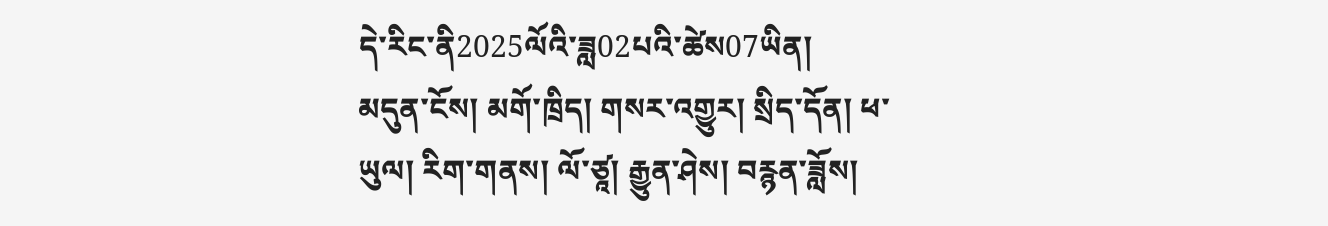དེ་རིང་ནི2025ལོའི་ཟླ02པའི་ཚེས07ཡིན།
མདུན་ངོས། མགོ་ཁྲིད། གསར་འགྱུར། སྲིད་དོན། ཕ་ཡུལ། རིག་གནས། ལོ་ཙཱ། རྒྱུན་ཤེས། བརྙན་ཟློས།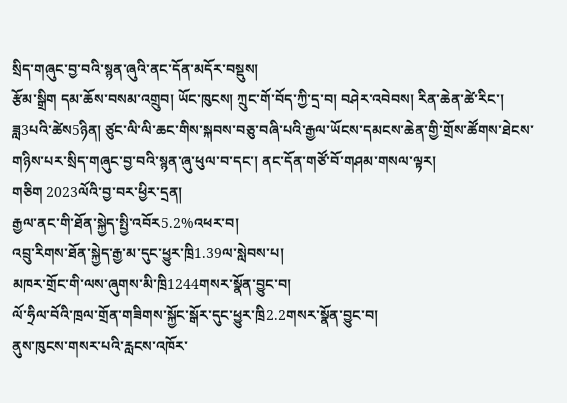སྲིད་གཞུང་བྱ་བའི་སྙན་ཞུའི་ནང་དོན་མདོར་བསྡུས།
རྩོམ་སྒྲིག དམ་ཆོས་བསམ་འགྲུབ། ཡོང་ཁུངས། ཀྲུང་གོ་བོད་ཀྱི་དྲ་བ། བཤེར་འབེབས། རིན་ཆེན་ཚེ་རིང་།
ཟླ3པའི་ཚེས5ཉིན། ཙུང་ལི་ལི་ཆང་གིས་སྐབས་བཅུ་བཞི་པའི་རྒྱལ་ཡོངས་དམངས་ཆེན་གྱི་གྲོས་ཚོགས་ཐེངས་གཉིས་པར་སྲིད་གཞུང་བྱ་བའི་སྙན་ཞུ་ཕུལ་བ་དང་། ནང་དོན་གཙོ་བོ་གཤམ་གསལ་ལྟར།
གཅིག 2023ལོའི་བྱ་བར་ཕྱིར་དྲན།
རྒྱལ་ནང་གི་ཐོན་སྐྱེད་སྤྱི་འབོར5.2%འཕར་བ།
འབྲུ་རིགས་ཐོན་སྐྱེད་རྒྱ་མ་དུང་ཕྱུར་ཁྲི1.39ལ་སླེབས་པ།
མཁར་གྲོང་གི་ལས་ཞུགས་མི་ཁྲི1244གསར་སྣོན་བྱུང་བ།
ལོ་ཧྲིལ་བོའི་ཁྲལ་གྲོན་གཟིགས་སྐྱོང་སྒོར་དུང་ཕྱུར་ཁྲི2.2གསར་སྣོན་བྱུང་བ།
ནུས་ཁུངས་གསར་པའི་རླངས་འཁོར་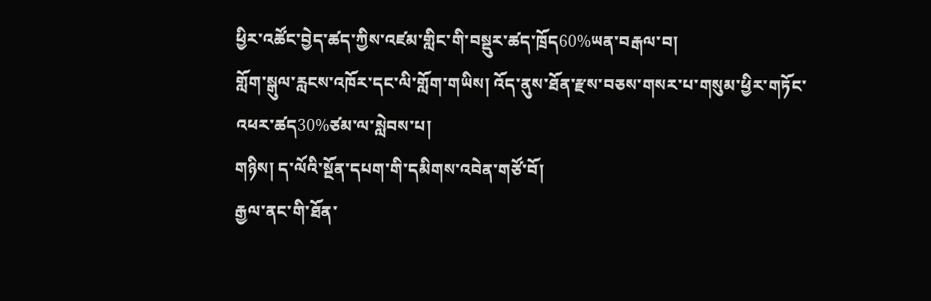ཕྱིར་འཚོང་བྱེད་ཚད་ཀྱིས་འཛམ་གླིང་གི་བསྡུར་ཚད་ཁྲོད60%ཡན་བརྒལ་བ།
གློག་སྒུལ་རླངས་འཁོར་དང་ལི་གློག་གཡིས། འོད་ནུས་ཐོན་རྫས་བཅས་གསར་པ་གསུམ་ཕྱིར་གཏོང་འཕར་ཚད30%ཙམ་ལ་སླེབས་པ།
གཉིས། ད་ལོའི་སྔོན་དཔག་གི་དམིགས་འབེན་གཙོ་བོ།
རྒྱལ་ནང་གི་ཐོན་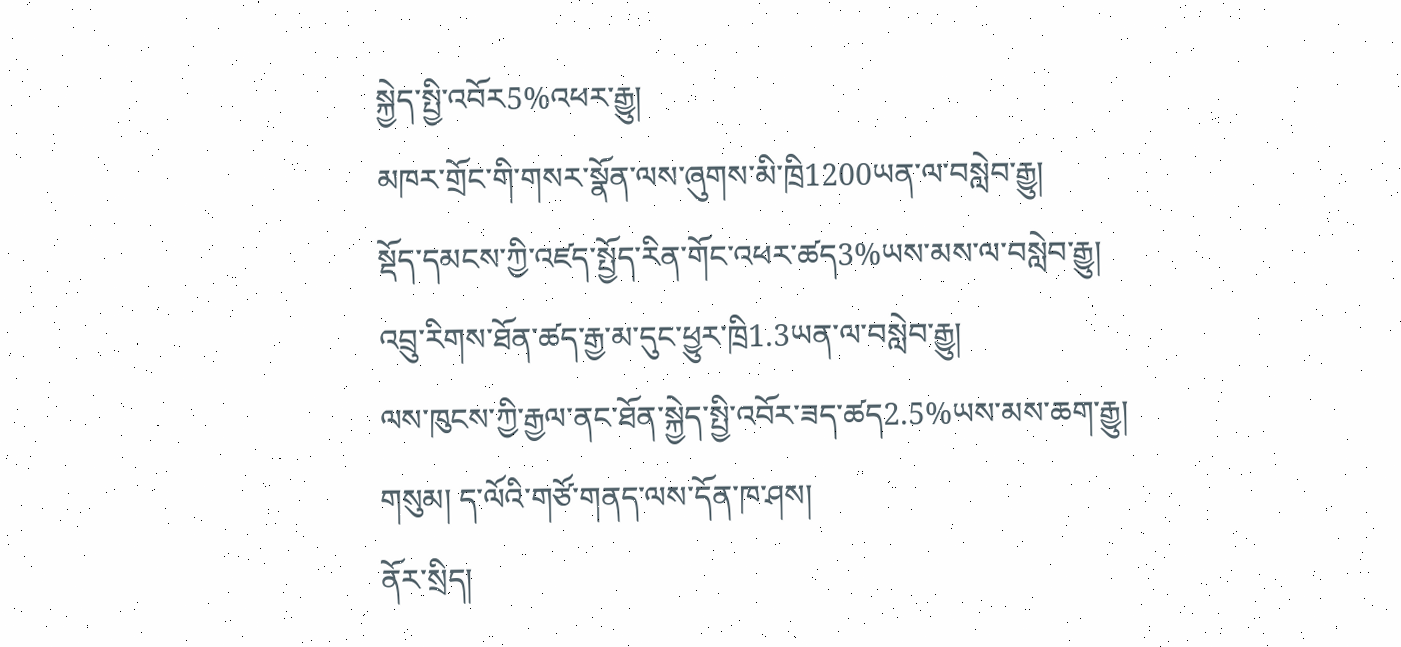སྐྱེད་སྤྱི་འབོར5%འཕར་རྒྱུ།
མཁར་གྲོང་གི་གསར་སྣོན་ལས་ཞུགས་མི་ཁྲི1200ཡན་ལ་བསླེབ་རྒྱུ།
སྡོད་དམངས་ཀྱི་འཛད་སྤྱོད་རིན་གོང་འཕར་ཚད3%ཡས་མས་ལ་བསླེབ་རྒྱུ།
འབྲུ་རིགས་ཐོན་ཚད་རྒྱ་མ་དུང་ཕྱུར་ཁྲི1.3ཡན་ལ་བསླེབ་རྒྱུ།
ལས་ཁུངས་ཀྱི་རྒྱལ་ནང་ཐོན་སྐྱེད་སྤྱི་འབོར་ཟད་ཚད2.5%ཡས་མས་ཆག་རྒྱུ།
གསུམ། ད་ལོའི་གཙོ་གནད་ལས་དོན་ཁ་ཤས།
ནོར་སྲིད།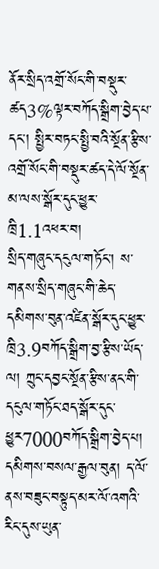ནོར་སྲིད་འགྲོ་སོང་གི་བསྡུར་ཚད3%ལྟར་བཀོད་སྒྲིག་བྱེད་པ་དང་། སྤྱིར་བཏང་སྤྱི་བའི་སྔོན་རྩིས་འགྲོ་སོང་གི་བསྡུར་ཚད་དེ་ལོ་སྔོན་མ་ལས་སྒོར་དུང་ཕྱུར་ཁྲི1.1འཕར་བ།
སྲིད་གཞུང་དངུལ་གཏོང་། ས་གནས་སྲིད་གཞུང་གི་ཆེད་དམིགས་བུན་འཛིན་སྒོར་དུང་ཕྱུར་ཁྲི3.9བཀོད་སྒྲིག་བྱ་རྩིས་ཡོད་ལ། ཀྲུང་དབྱང་སྔོན་རྩིས་ནང་གི་དངུལ་གཏོང་ཐད་སྒོར་དུང་ཕྱུར7000བཀོད་སྒྲིག་བྱེད་པ།
དམིགས་བསལ་རྒྱལ་བུན། ད་ལོ་ནས་བཟུང་བསྟུད་མར་ལོ་འགའི་རིང་དུས་ཡུན་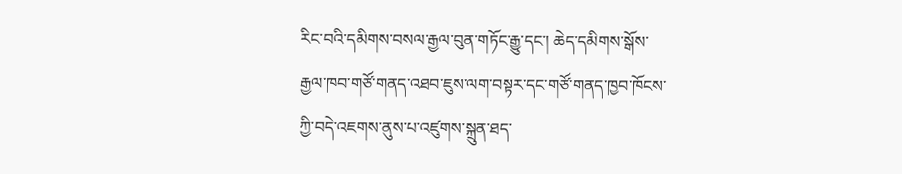རིང་བའི་དམིགས་བསལ་རྒྱལ་བུན་གཏོང་རྒྱུ་དང་། ཆེད་དམིགས་སྒོས་རྒྱལ་ཁབ་གཙོ་གནད་འཐབ་ཇུས་ལག་བསྟར་དང་གཙོ་གནད་ཁྱབ་ཁོངས་ཀྱི་བདེ་འཇགས་ནུས་པ་འཛུགས་སྐྲུན་ཐད་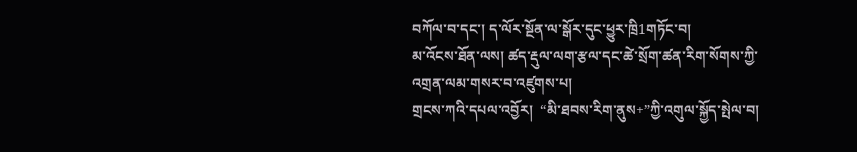བཀོལ་བ་དང་། ད་ལོར་སྔོན་ལ་སྒོར་དུང་ཕྱུར་ཁྲི1གཏོང་བ།
མ་འོངས་ཐོན་ལས། ཚད་རྡུལ་ལག་རྩལ་དང་ཚེ་སྲོག་ཚན་རིག་སོགས་ཀྱི་འགྲན་ལམ་གསར་བ་འཛུགས་པ།
གྲངས་ཀའི་དཔལ་འབྱོར།  “མི་ཐབས་རིག་ནུས+”ཀྱི་འགུལ་སྐྱོད་སྤེལ་བ།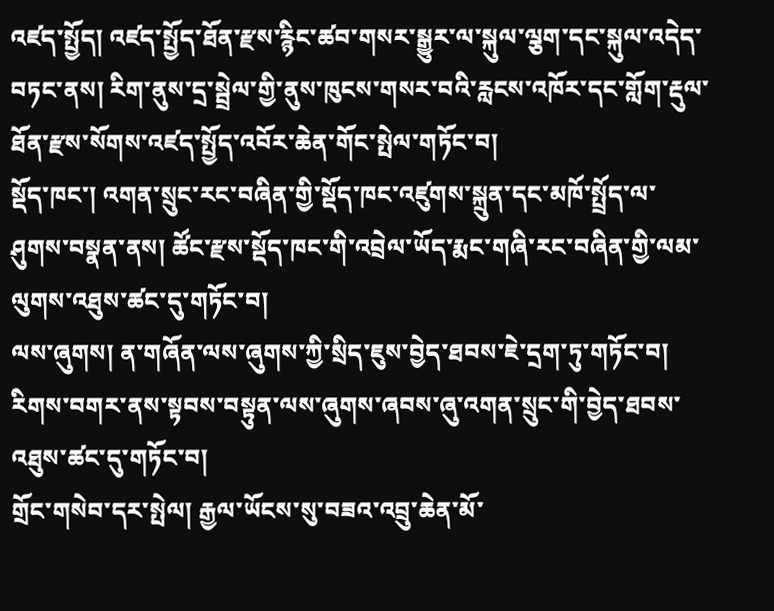འཛད་སྤྱོད། འཛད་སྤྱོད་ཐོན་རྫས་རྙིང་ཚབ་གསར་སྒྱུར་ལ་སྐུལ་ལྕག་དང་སྐུལ་འདེད་བཏང་ནས། རིག་ནུས་དྲ་སྦྲེལ་གྱི་ནུས་ཁུངས་གསར་བའི་རླངས་འཁོར་དང་གློག་རྡུལ་ཐོན་རྫས་སོགས་འཛད་སྤྱོད་འབོར་ཆེན་གོང་སྤེལ་གཏོང་བ།
སྡོད་ཁང་། འགན་སྲུང་རང་བཞིན་གྱི་སྡོད་ཁང་འཛུགས་སྐྲུན་དང་མཁོ་སྤྲོད་ལ་ཤུགས་བསྣན་ནས། ཚོང་རྫས་སྡོད་ཁང་གི་འབྲེལ་ཡོད་རྨང་གཞི་རང་བཞིན་གྱི་ལམ་ལུགས་འཐུས་ཚང་དུ་གཏོང་བ།
ལས་ཞུགས། ན་གཞོན་ལས་ཞུགས་ཀྱི་སྲིད་ཇུས་བྱེད་ཐབས་ཇེ་དྲག་ཏུ་གཏོང་བ། རིགས་བགར་ནས་སྟབས་བསྟུན་ལས་ཞུགས་ཞབས་ཞུ་འགན་སྲུང་གི་བྱེད་ཐབས་འཐུས་ཚང་དུ་གཏོང་བ།
གྲོང་གསེབ་དར་སྤེལ། རྒྱལ་ཡོངས་སུ་བཟའ་འབྲུ་ཆེན་མོ་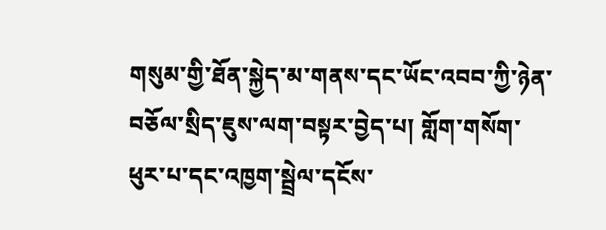གསུམ་གྱི་ཐོན་སྐྱེད་མ་གནས་དང་ཡོང་འབབ་ཀྱི་ཉེན་བཅོལ་སྲིད་ཇུས་ལག་བསྟར་བྱེད་པ། གློག་གསོག་ཕུར་པ་དང་འཁྱག་སྦྲེལ་དངོས་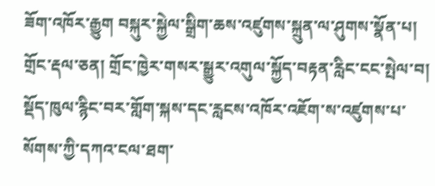ཟོག་འཁོར་རྒྱུག བསྐུར་སྐྱེལ་སྒྲིག་ཆས་འཛུགས་སྐྲུན་ལ་ཤུགས་སྣོན་པ།
གྲོང་རྡལ་ཅན། གྲོང་ཁྱེར་གསར་སྒྱུར་འགུལ་སྐྱོད་བརྟན་རླིང་ངང་སྤེལ་བ། སྡོད་ཁུལ་རྙིང་བར་གློག་སྐས་དང་རླངས་འཁོར་འཇོག་ས་འཛུགས་པ་སོགས་ཀྱི་དཀའ་ངལ་ཐག་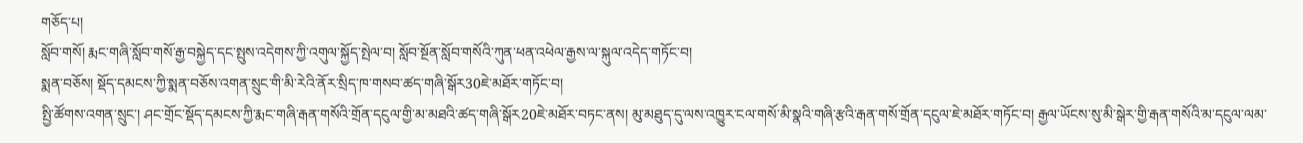གཅོད་པ།
སློབ་གསོ། རྨང་གཞི་སློབ་གསོ་རྒྱ་བསྐྱེད་དང་སྤུས་འདེགས་ཀྱི་འགུལ་སྐྱོད་སྤེལ་བ། སློབ་སྔོན་སློབ་གསོའི་ཀུན་ཕན་འཕེལ་རྒྱས་ལ་སྐུལ་འདེད་གཏོང་བ།
སྨན་བཅོས། སྡོད་དམངས་ཀྱི་སྨན་བཅོས་འགན་སྲུང་གི་མི་རེའི་ནོར་སྲིད་ཁ་གསབ་ཚད་གཞི་སྒོར30ཇེ་མཐོར་གཏོང་བ།
སྤྱི་ཚོགས་འགན་སྲུང་། ཤང་གྲོང་སྡོད་དམངས་ཀྱི་རྨང་གཞི་རྒན་གསོའི་གྲོན་དངུལ་གྱི་མ་མཐའི་ཚད་གཞི་སྒོར20ཇེ་མཐོར་བཏང་ནས། མུ་མཐུད་དུ་ལས་འཁྱུར་ངལ་གསོ་མི་སྣའི་གཞི་རྩའི་རྒན་གསོ་གྲོན་དངུལ་ཇེ་མཐོར་གཏོང་བ། རྒྱལ་ཡོངས་སུ་མི་སྒེར་གྱི་རྒན་གསོའི་མ་དངུལ་ལམ་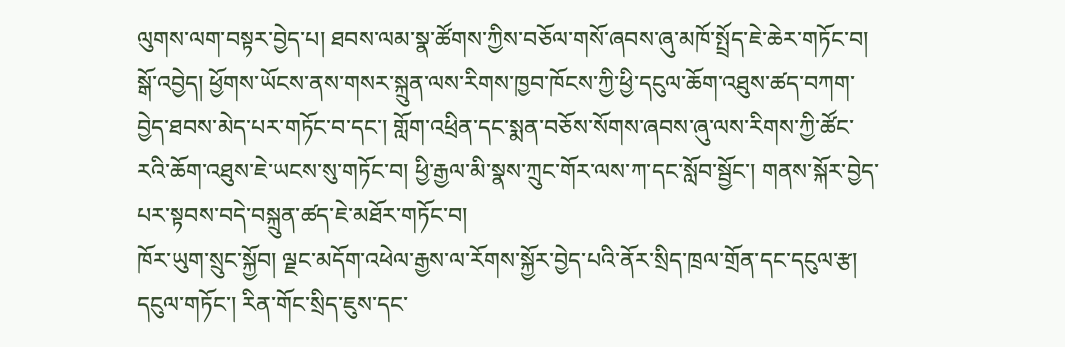ལུགས་ལག་བསྟར་བྱེད་པ། ཐབས་ལམ་སྣ་ཚོགས་ཀྱིས་བཅོལ་གསོ་ཞབས་ཞུ་མཁོ་སྤྲོད་ཇེ་ཆེར་གཏོང་བ།
སྒོ་འབྱེད། ཕྱོགས་ཡོངས་ནས་གསར་སྐྲུན་ལས་རིགས་ཁྱབ་ཁོངས་ཀྱི་ཕྱི་དངུལ་ཆོག་འཐུས་ཚད་བཀག་བྱེད་ཐབས་མེད་པར་གཏོང་བ་དང་། གློག་འཕྲིན་དང་སྨན་བཅོས་སོགས་ཞབས་ཞུ་ལས་རིགས་ཀྱི་ཚོང་རའི་ཆོག་འཐུས་ཇེ་ཡངས་སུ་གཏོང་བ། ཕྱི་རྒྱལ་མི་སྣས་ཀྲུང་གོར་ལས་ཀ་དང་སློབ་སྦྱོང་། གནས་སྐོར་བྱེད་པར་སྟབས་བདེ་བསྐྲུན་ཚད་ཇེ་མཐོར་གཏོང་བ།
ཁོར་ཡུག་སྲུང་སྐྱོབ། ལྗང་མདོག་འཕེལ་རྒྱས་ལ་རོགས་སྐྱོར་བྱེད་པའི་ནོར་སྲིད་ཁྲལ་གྲོན་དང་དངུལ་རྩ། དངུལ་གཏོང་། རིན་གོང་སྲིད་ཇུས་དང་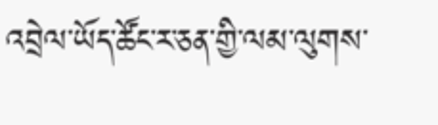འབྲེལ་ཡོད་ཚོང་ར་ཅན་གྱི་ལམ་ལུགས་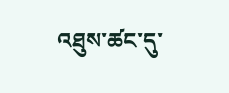འཐུས་ཚང་དུ་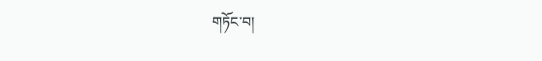གཏོང་བ།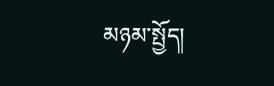མཉམ་སྤྱོད།